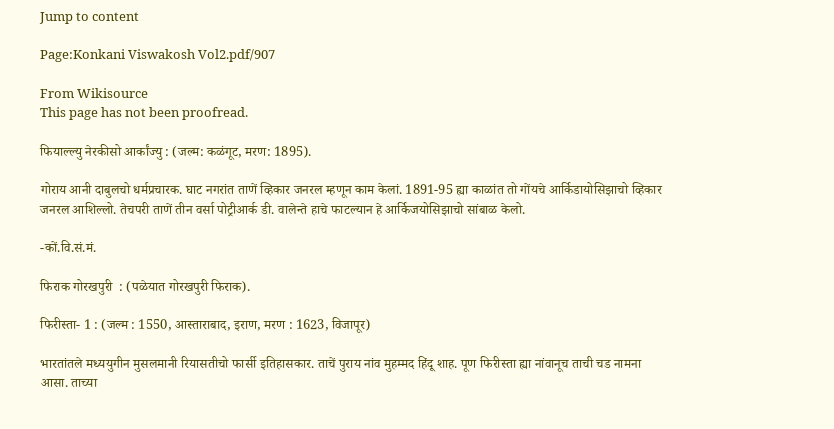Jump to content

Page:Konkani Viswakosh Vol2.pdf/907

From Wikisource
This page has not been proofread.

फियाल्ल्यु नेरकीसो आर्कांज्यु : (जल्म: कळंगूट, मरण: 1895).

गोराय आनी दाबुलचो धर्मप्रचारक. घाट नगरांत ताणें व्हिकार जनरल म्हणून काम केलां. 1891-95 ह्या काळांत तो गोंयचे आर्किडायोसिझाचो व्हिकार जनरल आशिल्लो. तेचपरी ताणें तीन वर्सा पोट्रीआर्क डी. वालेन्ते हाचे फाटल्यान हे आर्किजयोसिझाचो सांबाळ केलो.

-कों.वि.सं.मं.

फिराक गोरखपुरी  : (पळेयात गोरखपुरी फिराक).

फिरीस्ता- 1 : (जल्म : 1550, आस्ताराबाद, इराण, मरण : 1623, विजापूर)

भारतांतले मध्ययुगीन मुसलमानी रियासतीचो फार्सी इतिहासकार. ताचें पुराय नांव मुहम्मद हिंदू शाह. पूण फिरीस्ता ह्या नांवानूच ताची चड नामना आसा. ताच्या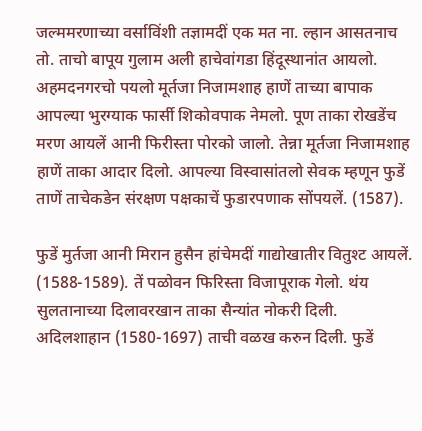जल्ममरणाच्या वर्साविंशी तज्ञामदीं एक मत ना. ल्हान आसतनाच तो. ताचो बापूय गुलाम अली हाचेवांगडा हिंदूस्थानांत आयलो. अहमदनगरचो पयलो मूर्तजा निजामशाह हाणें ताच्या बापाक आपल्या भुरग्याक फार्सी शिकोवपाक नेमलो. पूण ताका रोखडेंच मरण आयलें आनी फिरीस्ता पोरको जालो. तेन्ना मूर्तजा निजामशाह हाणें ताका आदार दिलो. आपल्या विस्वासांतलो सेवक म्हणून फुडें ताणें ताचेकडेन संरक्षण पक्षकाचें फुडारपणाक सोंपयलें. (1587).

फुडें मुर्तजा आनी मिरान हुसैन हांचेमदीं गाद्योखातीर वितुश्ट आयलें. (1588-1589). तें पळोवन फिरिस्ता विजापूराक गेलो. थंय सुलतानाच्या दिलावरखान ताका सैन्यांत नोकरी दिली. अदिलशाहान (1580-1697) ताची वळख करुन दिली. फुडें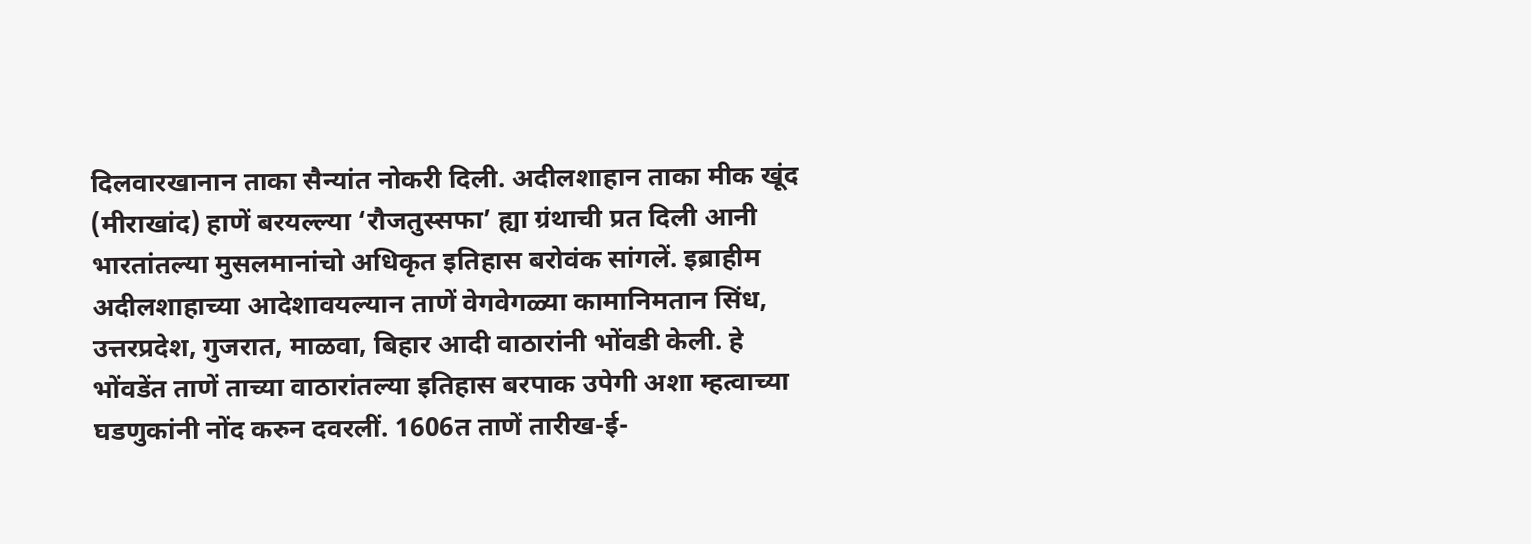दिलवारखानान ताका सैन्यांत नोकरी दिली. अदीलशाहान ताका मीक खूंद (मीराखांद) हाणें बरयल्ल्या ‘रौजतुस्सफा’ ह्या ग्रंथाची प्रत दिली आनी भारतांतल्या मुसलमानांचो अधिकृत इतिहास बरोवंक सांगलें. इब्राहीम अदीलशाहाच्या आदेशावयल्यान ताणें वेगवेगळ्या कामानिमतान सिंध, उत्तरप्रदेश, गुजरात, माळवा, बिहार आदी वाठारांनी भोंवडी केली. हे भोंवडेंत ताणें ताच्या वाठारांतल्या इतिहास बरपाक उपेगी अशा म्हत्वाच्या घडणुकांनी नोंद करुन दवरलीं. 1606त ताणें तारीख-ई-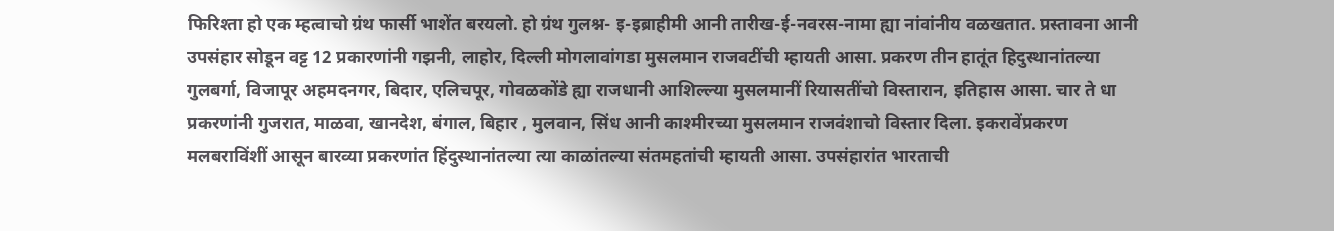फिरिश्ता हो एक म्हत्वाचो ग्रंथ फार्सी भाशेंत बरयलो. हो ग्रंथ गुलश्न- इ-इब्राहीमी आनी तारीख-ई-नवरस-नामा ह्या नांवांनीय वळखतात. प्रस्तावना आनी उपसंहार सोडून वट्ट 12 प्रकारणांनी गझनी, लाहोर, दिल्ली मोगलावांगडा मुसलमान राजवटींची म्हायती आसा. प्रकरण तीन हातूंत हिदुस्थानांतल्या गुलबर्गा, विजापूर अहमदनगर, बिदार, एलिचपूर, गोवळकोंडे ह्या राजधानी आशिल्ल्या मुसलमानीं रियासतींचो विस्तारान, इतिहास आसा. चार ते धा प्रकरणांनी गुजरात, माळवा, खानदेश, बंगाल, बिहार , मुलवान, सिंध आनी काश्मीरच्या मुसलमान राजवंशाचो विस्तार दिला. इकरावेंप्रकरण मलबराविंशीं आसून बारव्या प्रकरणांत हिंदुस्थानांतल्या त्या काळांतल्या संतमहतांची म्हायती आसा. उपसंहारांत भारताची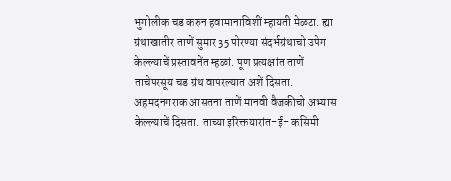भुगोलीक चड करुन हवामानाविशीं म्हायती मेळटा. ह्या ग्रंथाखातीर ताणें सुमार 35 पोरण्या संदर्भग्रंथाचो उपेग केल्ल्याचें प्रस्तावनेंत म्हळां. पूण प्रत्यक्षांत ताणें ताचेपरसूय चड ग्रंथ वापरल्यात अशें दिसता. अहमदनगराक आसतना ताणें मानवी वैजकीचो अभ्यास केल्ल्याचें दिसता. ताच्या इरिक्तयारांत-ई- कसिमी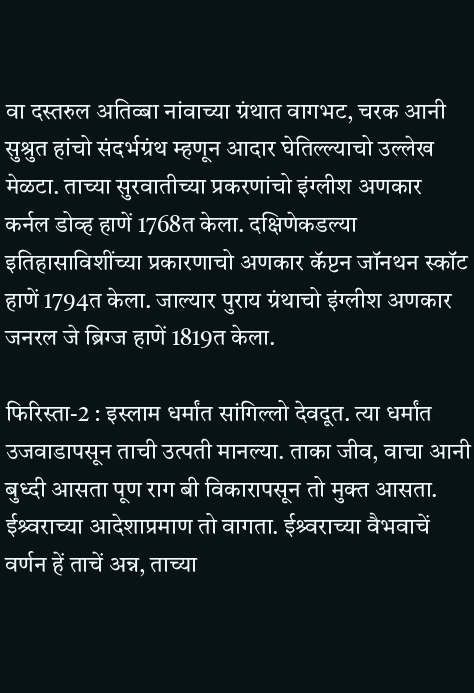वा दस्तरुल अतिव्बा नांवाच्या ग्रंथात वागभट, चरक आनी सुश्रुत हांचो संदर्भग्रंथ म्हणून आदार घेतिल्ल्याचो उल्लेख मेळटा. ताच्या सुरवातीच्या प्रकरणांचो इंग्लीश अणकार कर्नल डोव्ह हाणें 1768त केला. दक्षिणेकडल्या इतिहासाविशींच्या प्रकारणाचो अणकार कॅप्टन जॉनथन स्कॉट हाणें 1794त केला. जाल्यार पुराय ग्रंथाचो इंग्लीश अणकार जनरल जे ब्रिग्ज हाणें 1819त केला.

फिरिस्ता-2 : इस्लाम धर्मांत सांगिल्लो देवदूत. त्या धर्मांत उजवाडापसून ताची उत्पती मानल्या. ताका जीव, वाचा आनी बुध्दी आसता पूण राग बी विकारापसून तो मुक्त आसता. ईश्र्वराच्या आदेशाप्रमाण तो वागता. ईश्र्वराच्या वैभवाचें वर्णन हें ताचें अन्न, ताच्या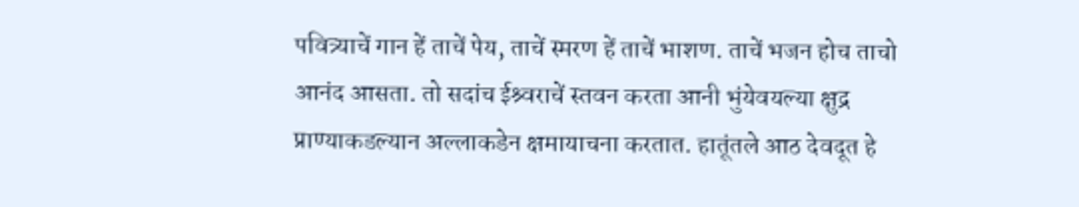पवित्र्याचें गान हें ताचें पेय, ताचें स्मरण हें ताचें भाशण. ताचें भजन होच ताचो आनंद आसता. तो सदांच ईश्र्वराचें स्तवन करता आनी भुंयेवयल्या क्षुद्र प्राण्याकडल्यान अल्लाकडेन क्षमायाचना करतात. हातूंतले आठ देवदूत हे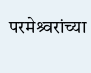परमेश्र्वरांच्या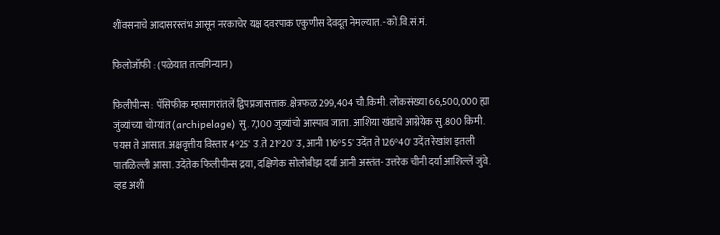शींवसनाचे आदासरस्तंभ आसून नरकाचेर यक्ष दवरपाक एकुणीस देवदूत नेमल्यात. -कों.वि.सं.मं.

फिलोजॉफी : (पळेयात तत्वगिन्यान)

फिलीपीन्स : पॅसिफीक म्हासागरांतलें द्विपप्रजासत्ताक. क्षेत्रफळ 299,404 चौ.किमी. लोकसंख्या 66,500,000 ह्या जुंव्यांच्या चोंम्यांत (archipelage) सु. 7,100 जुव्यांचो आस्पाव जाता. आशिया खंडाचे आग्नेयेक सु.800 किमी. पयस ते आसात. अक्षवृत्तीय विस्तार 4°25' उ.ते 21°20' उ, आनी 116°55' उदेंत ते126°40' उदेंत रेखांश इतली पातळिल्ली आसा. उदेंतेक फिलीपीन्स द्रया, दक्षिणेक सोलोबीझ दर्या आनी अस्तंत- उत्तरेक चीनी दर्या आशिल्लें जुंवे. व्हड अशी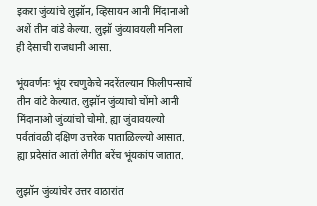इकरा जुंव्यांचे लुझॉन, व्हिसायन आनी मिंदानाओ अशें तीन वांडे केल्या. लुझॉ जुंव्यावयली मनिला ही देसाची राजधानी आसा.

भूंयवर्णनः भूंय रचणुकेचे नदरेंतल्यान फिलीपन्साचें तीन वांटे केल्यात. लुझॉन जुंव्याचो चोंमो आनी मिंदानाओ जुंव्यांचो चोमो. ह्या जुंवावयल्यो पर्वतांवळी दक्षिण उत्तरेक पाताळिल्ल्यो आसात. ह्या प्रदेसांत आतां लेगीत बरेंच भूंयकांप जातात.

लुझॉन जुंव्यांचेर उत्तर वाठारांत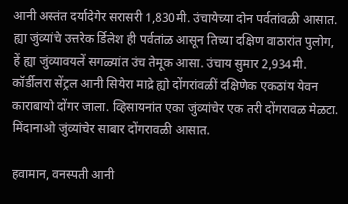आनी अस्तंत दर्यादेगेर सरासरी 1,830मी. उंचायेच्या दोन पर्वतांवळी आसात. ह्या जुंव्यांचे उत्तरेक र्डिलेश ही पर्वतांळ आसून तिच्या दक्षिण वाठारांत पुलोग, हें ह्या जुंव्यावयलें सगळ्यांत उंच तेमूक आसा. उंचाय सुमार 2,934मी. कॉर्डीलरा सेंट्रल आनी सियेरा माद्रे ह्यो दोंगरांवळीं दक्षिणेक एकठांय येवन काराबायो दोंगर जाला. व्हिसायनांत एका जुंव्यांचेर एक तरी दोंगरावळ मेळटा. मिंदानाओ जुंव्यांचेर साबार दोंगरावळी आसात.

हवामान, वनस्पती आनी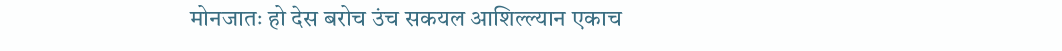मोनजातः हो देस बरोच उंच सकयल आशिल्ल्यान एकाच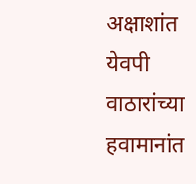अक्षाशांत येवपी वाठारांच्या हवामानांत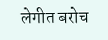लेगीत बरोच